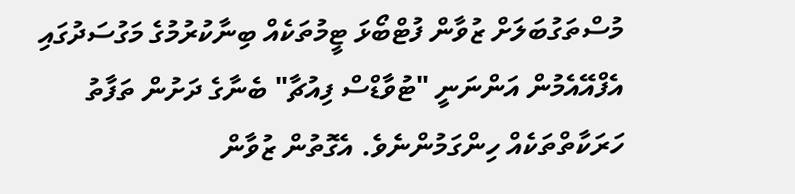މުސްތަގުބަލަށް ޒުވާން ފުޓްބޯޅަ ޓީމުތަކެއް ބިނާކުރުމުގެ މަގުސަދުގައި އެފްއޭއެމުން އަންނަނީ "ޓުވާޑްސް ފިއުޗާ" ބެނާގެ ދަށުން ތަފާތު ހަރަކާތްތަކެއް ހިންގަމުންނެވެ. އެގޮތުން ޒުވާން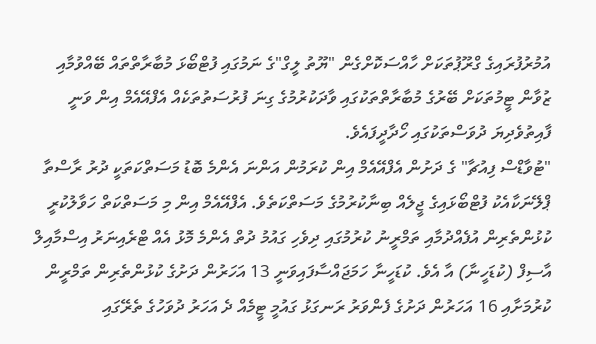އުމުރުފުރައިގެ ގްރޫޕުތަކަށް ހާއްސަކޮށްގެން "ޔޫތު ލީގް"ގެ ނަމުގައި ފުޓްބޯޅަ މުބާރާތްތައް ބޭއްވުމާއި ޒުވާން ޓީމުތަކަށް ބޭރުގެ މުބާރާތްތަކުގައި ވާދަކުރުމުގެ ގިނަ ފުރުސަތުތަކެއް އެފްއޭއެމް އިން ވަނީ ފާއިތުވެދިޔަ ދުވަސްތަކުގައި ހޯދާދީފައެވެ.
"ޓުވާޑްސް ފިއުޗާ" ގެ ދަށުން އެފްއޭއެމް އިން ކުރަމުން އަންނަ އެންމެ ބޮޑު މަސަތްކަތަކީ ދުރު ރާސްތާ ޕްލޭނަކާއެކު ފުޓްބޯޅައިގެ ޖީލެއް ބިނާކުރުމުގެ މަސަތްކަތެވެ. އެފްއޭއެމް އިން މި މަސަތްކަތް ހަވާލުކުރީ ކުޅުންތެރިން އުފެއްދުމާއި ތަމްރީނު ކުރުމުގައި ދިވެހި ގައުމު ދުތް އެންމެ މޮޅު އެއް ޓްރެއިނަރު އިސްމާއިލް އާސިފް (ކުޑަހީނާ) އާ އެވެ. ކުޑަހީނާ ހަމަޖައްސާފައިވަނީ 13 އަހަރުން ދަށުގެ ކުޅުންތެރިން ތަމްރީން ކުރުމަށާއި 16 އަހަރުން ދަށުގެ ފެންވަރު ރަނގަޅު ގައުމީ ޓީމެއް ދެ އަހަރު ދުވަހުގެ ތެރޭގައި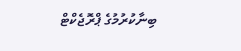ބިނާކުރުމުގެ ޕްރޮޖެކްޓް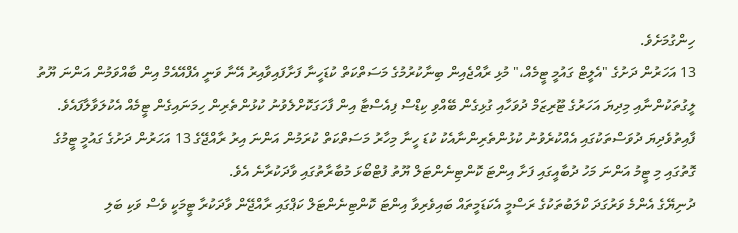ހިންގުމަށެވެ.
13 އަހަރުން ދަށުގެ "އެލީޓް ގައުމީ ޓީމެއް،" މުޅި ރާއްޖެއިން ބިނާކުރުމުގެ މަސަތްކަތް ކުޑަހީނާ ފަށާފައިވާއިރު އޭނާ ވަނީ އެފްއޭއެމް އިން ބާއްވަމުން އަންނަ ޔޫތު ލީގުތަކުންނާއި މިދިޔަ އަހަރުގެ ޓޫރިޒަމް ދުވަހާއި ގުޅިގެން ބޭއްވި ކިޑްސް ފިއެސްޓާ އިން ފާހަގަކޮށްލެވުނު ކުޅުންތެރިން ހިމަނައިގެން ޓީމެއް އެކުލަވާލާފައެވެ. ފާއިތުވެދިޔަ ދުވަސްތަކުގައި އެއްކުރެވުނު ކުޅުންތެރިންނާއެކު ކުޑަ ހީނާ މިހާރު މަސަތްކަތް ކުރަމުން އަންނަ އިރު ރާއްޖޭގެ 13 އަހަރުން ދަށުގެ ގައުމީ ޓީމުގެ ގޮތުގައި މި ޓީމު އަންނަ މަހު ދުބާއީގައި ފަށާ އިންޓަ ކޮންޓިނެންޓަލް ޔޫތު ފުޓްބޯޅަ މުބާރާތުގައި ވާދަކުރާނެ އެވެ.
ދުނިޔޭގެ އެންމެ ވަރުގަދަ ކްލަބުތަކުގެ ރަސްމީ އެކަޑަމީތައް ބައިވެރިވާ އިންޓަ ކޮންޓިނެންޓަލް ކަޕްގައި ރާއްޖޭން ވާދަކުރާ ޓީމަކީ ވެސް ވަކި ބަލި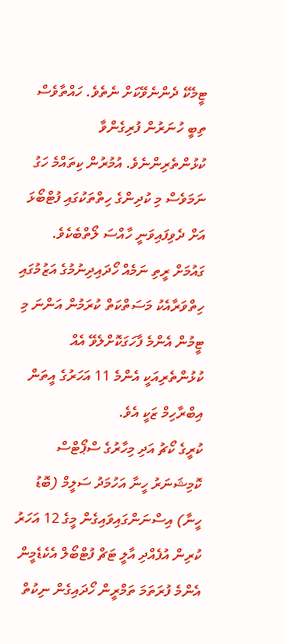ޓީމެކޭ ދެންނެވޭކަށް ނެތެވެ. ހައްތާވެސް ތިބީ ހުނަރުން ފުރިގެންވާ ކުޅުންތެރިންނެވެ. އުމުރުން ކިތައްމެ ހަގު ނަމަވެސް މި ކުދިންގެ ހިތްތަކުގައި ފުޓްބޯޅަ އަށް ދެވިފައިވަނީ ހާއްސަ ލޯތްބެކެވެ. ގައުމަށް ރީތި ނަމެއް ހޯދައިދިނުމުގެ އަޒުމުގައި ހިތްވަރާއެކު މަސަތްކަތް ކުރަމުން އަންނަ މި ޓީމުން އެންމެ ފާހަގަކޮށްލެވޭ އެއް ކުޅުންތެރިއަކީ އެންމެ 11 އަހަރުގެ އީތަން އިބްރާހިމް ޒަކީ އެވެ.
ކުރީގެ ކޯޗު އަދި މިހާރުގެ ސްޕޯޓްސް ކޮމިޝަނަރު ހީނާ އަހުމަދު ސަލީމް (ބޮޑު ހީނާ) އިސްނަންގައިވައިގެން މީގެ 12 އަހަރު ކުރިން އުފެއްދި އާލީ ޓަޗް ފުޓްބޯލް އެކެޑެމީން އެންމެ ފުރަތަމަ ތަމްރީން ހޯދައިގެން ނިކުތް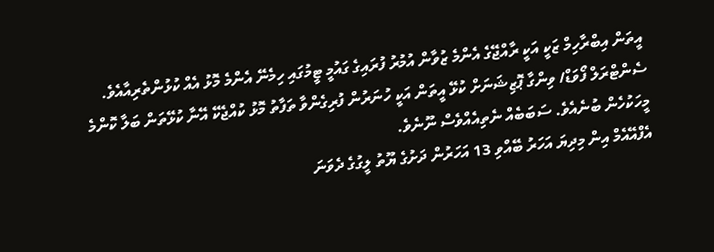އީތަން އިބްރާހިމް ޒަކީ އަކީ ރާއްޖޭގެ އެންމެ ޒުވާން އުމުރު ފުރައިގެ ގައުމީ ޓީމުގައި ހިމެނޭ އެންމެ މޮޅު އެއް ކުޅުންތެރިއާއެވެ. ސެންޓްރަލް ފޯވަޑް/ ވިންގާ ޕޮޒިޝަނަށް ކުޅޭ އީތަން އަކީ ހުނަރުން ފުރިގެންވާ ތަފާތު މޮޅު ކުއްޖެކޭ އޭނާ ކުޅޭތަން ބަލާ ކޮންމެ މީހަކުހެން ބުނެއެވެ. ސަބަބެއް ނެތިއެއްވެސް ނޫނެވެ.
އެފްއޭއެމް އިން މިދިޔަ އަހަރު ބޭއްވި 13 އަހަރުން ދަށުގެ ޔޫތު ލީގުގެ ދެވަނަ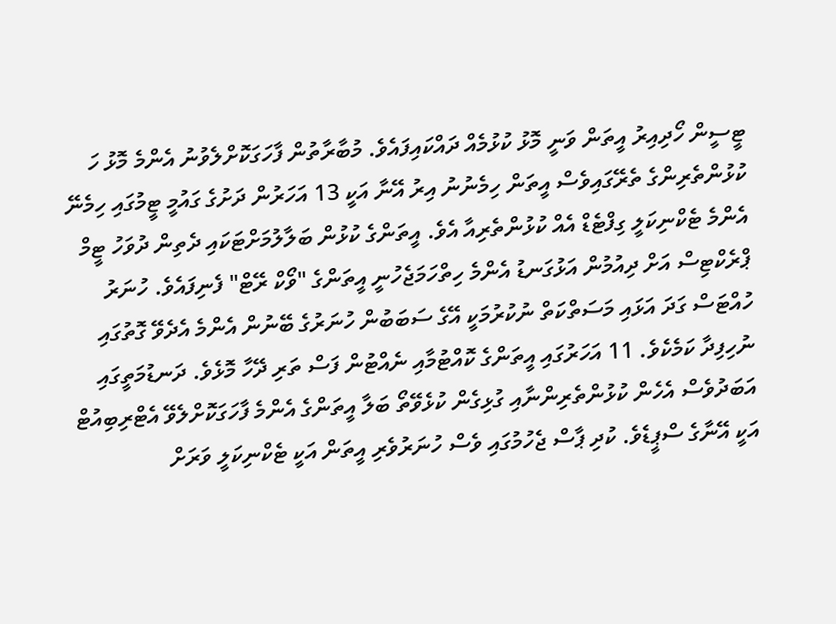ޓީސީން ހޯދިއިރު އީތަން ވަނީ މޮޅު ކުޅުމެއް ދައްކައިފައެވެ. މުބާރާތުން ފާހަގަކޮށްލެވުނު އެންމެ މޮޅު ހަ ކުޅުންތެރިންގެ ތެރޭގައިވެސް އީތަން ހިމެނުނު އިރު އޭނާ އަކީ 13 އަހަރުން ދަށުގެ ގައުމީ ޓީމުގައި ހިމެނޭ އެންމެ ޓެކްނިކަލީ ގިފްޓެޑް އެއް ކުޅުންތެރިއާ އެވެ. އީތަންގެ ކުޅުން ބަލާލުމަށްޓަކައި ދެތިން ދުވަހު ޓީމް ޕްރެކްޓިސް އަށް ދިއުމުން އަޅުގަނޑު އެންމެ ހިތްހަމަޖެހުނީ އީތަންގެ "ވޯކް ރޭޓް" ފެނިފައެވެ. ހުނަރު ހުއްޓަސް ގަދަ އަޅައި މަސަތްކަތް ނުކުރުމަކީ އޭގެ ސަބަބުން ހުނަރުގެ ބޭނުން އެންމެ އެދެވޭ ގޮތުގައި ނުހިފިދާ ކަމެކެވެ. 11 އަހަރުގައި އީތަންގެ ކޮއްޓުމާއި ނެއްޓުން ފަސް ތަރި ދޭހާ މޮޅެވެ. ދަނޑުމަތީގައި އަބަދުވެސް އެހެން ކުޅުންތެރިންނާއި ގުޅިގެން ކުޅެވޭތޯ ބަލާ އީތަންގެ އެންމެ ފާހަގަކޮށްލެވޭ އެޓްރިބިއުޓް އަކީ އޭނާގެ ސްޕީޑެވެ. ކުދި ޕާސް ޖެހުމުގައި ވެސް ހުނަރުވެރި އީތަން އަކީ ޓެކްނިކަލީ ވަރަށް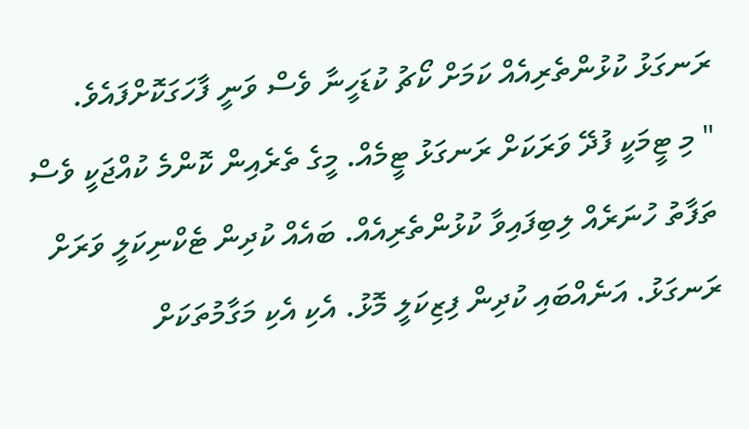ރަނގަޅު ކުޅުންތެރިއެއް ކަމަށް ކޯޗު ކުޑަހީނާ ވެސް ވަނީ ފާހަގަކޮށްފައެވެ.
" މި ޓީމަކީ ފުދޭ ވަރަކަށް ރަނގަޅު ޓީމެއް. މީގެ ތެރެއިން ކޮންމެ ކުއްޖަކީ ވެސް ތަފާތު ހުނަރެއް ލިބިފައިވާ ކުޅުންތެރިއެއް. ބައެއް ކުދިން ޓެކްނިކަލީ ވަރަށް ރަނގަޅު. އަނެއްބައި ކުދިން ފިޒިކަލީ މޮޅު. އެކި އެކި މަގާމުތަކަށް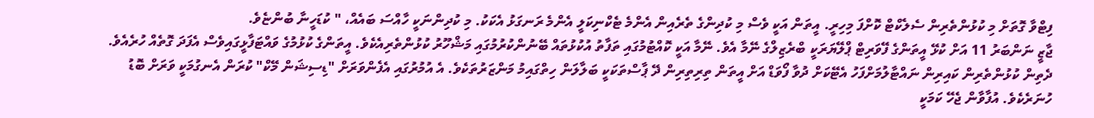ފިޓްވާ ގޮތަށް މި ކުޅުންތެރިން ސެލެކްޓް ކޮށްފަ މިހިރީ. އީތަން އަކީ ވެސް މި ކުދިންގެ ތެރެއިން އެންމެ ޓެކްނިކަލީ އެންމެ ރަނގަޅު އެކަކު. މި ކުދިންނަކީ ހާއްސަ ބައެއް، " ކުޑަހީނާ ބުންޏެވެ.
ޖާޒީ ނަންބަރު 11 އަށް ކުޅޭ އީތަންގެ ފޭވަރިޓް ޕްލޭޔަރަކީ ބްރެޒިލްގެ ނޭމާ އެވެ. ނޭމާ އަކީ ކޮއްޓުމުގައި ތަފާތު އުކުޅުތައް ބޭނުންކުރުމުގައި މަޝްހޫރު ކުޅުންތެރިއެކެވެ. އީތަންގެ ކުޅުމުގެ ވައްޓަފާޅީގައިވެސް އެފަދަ ގޮތެއް ހުރެއެވެ. ދެތިން ކުޅުންތެރިން ކައިރިން ނައްޓާލުމަށްފަހު އެޓޭކަށް ދުވާ ފޯވަޑް އަށް އީތަން ތިރިތިރިން ދޭ ޕާސްތަކަކީ ބަލާލަން ހިތްގައިމު މަންޒަރުތަކެވެ. އެ އުމުރުގައި އެފެންވަރަށް "ޑިސިޝަން މޭކް" ކުރަން އެނގުމަކީ ވަރަށް ބޮޑު ހުނަރެކެވެ. އުފާވާން ޖެހޭ ކަމަކީ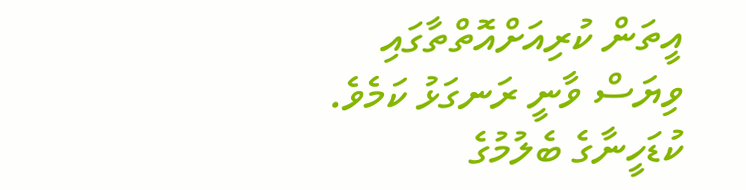އީތަން ކުރިއަށްއޮތްތާގައި ވިޔަސް ވާނީ ރަނގަޅު ކަމެވެ. ކުޑަހީނާގެ ބެލުމުގެ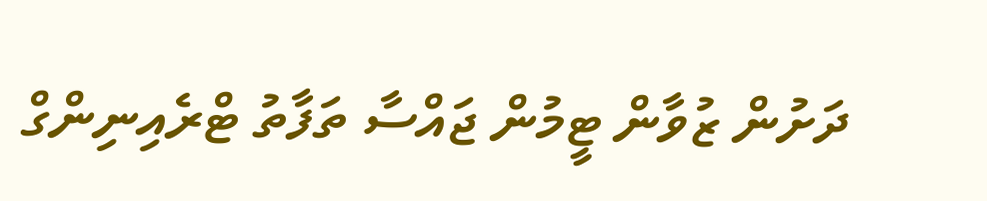ދަށުން ޒުވާން ޓީމުން ޖައްސާ ތަފާތު ޓްރެއިނިންގް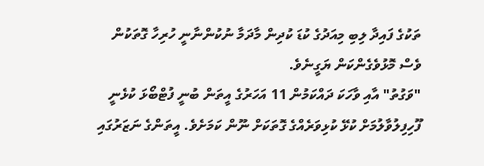ތަކުގެ ފައިދާ ލިބި މިއަދުގެ ކުޑަ ކުދިން މާދަމާ ނުކުންނާނީ ހުރިހާ ގޮތަކުން ވެސް މޮޅުވެގެންކަން ޔަގީނެވެ.
"ވަގުތު" އާއި ވާހަކަ ދައްކަމުން 11 އަހަރުގެ އީތަން ބުނީ ފުޓްބޯޅަ ކުޅެނީ ފޫހިފިލުވާލުމަށް ކުޅޭ ކުޅިވަރެއްގެ ގޮތަކަށް ނޫން ކަމަށެވެ. އީތަންގެ ނަޒަރުގައި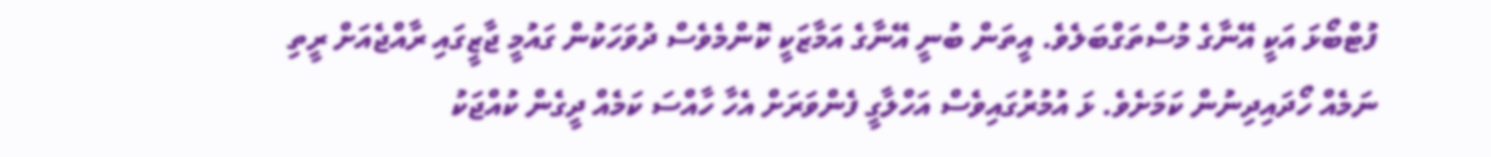ފުޓްބޯޅަ އަކީ އޭނާގެ މުސްތަގްބަލެވެ. އީތަން ބުނީ އޭނާގެ އަމާޒަކީ ކޮންމެވެސް ދުވަހަކުން ގައުމީ ޖާޒީގައި ރާއްޖެއަށް ރީތި ނަމެއް ހޯދައިދިނުން ކަމަށެވެ. ޅަ އުމުރުގައިވެސް އަހްލާގީ ފެންވަރަށް އެހާ ހާއްސަ ކަމެއް ދީގެން ކުއްޖަކު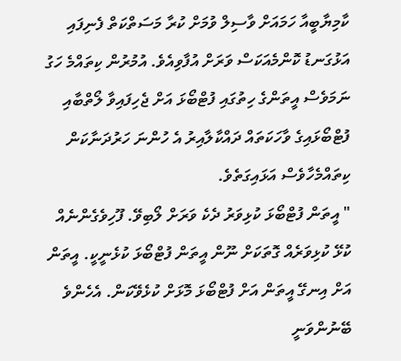ކާމިޔާބީއާ ހަމައަށް ވާސިލް ވުމަށް ކުރާ މަސަތްކަތް ފެނިފައި އަޅުގަނޑު ކޮންމެއަކަސް ވަރަށް އުފާވިއެވެ. އުމުރުން ކިތައްމެ ހަގު ނަމަވެސް އީތަންގެ ހިތުގައި ފުޓްބޯޅަ އަށް ޖެހިފައިވާ ލޯތްބާއި ފުޓްބޯޅައިގެ ވާހަކަތައް ދައްކާލާއިރު އެ ހުންނަ ހަރުދަނާކަން ކިތައްމެހާވެސް އަޅައިގަތެވެ.
" އީތަން ފުޓްބޯޅަ ކުޅިވަރު ދެކެ ވަރަށް ލޯބިވޭ. ފޫހިވެގެންނެއް ކުޅޭ ކުޅިވަރެއް ގޮތަކަށް ނޫން އީތަން ފުޓްބޯޅަ ކުޅެނީކީ. އީތަން އަށް އިނގޭ އީތަން އަށް ފުޓްބޯޅަ މޮޅަށް ކުޅެވޭކަން. އެހެންވެ ބޭނުންވަނީ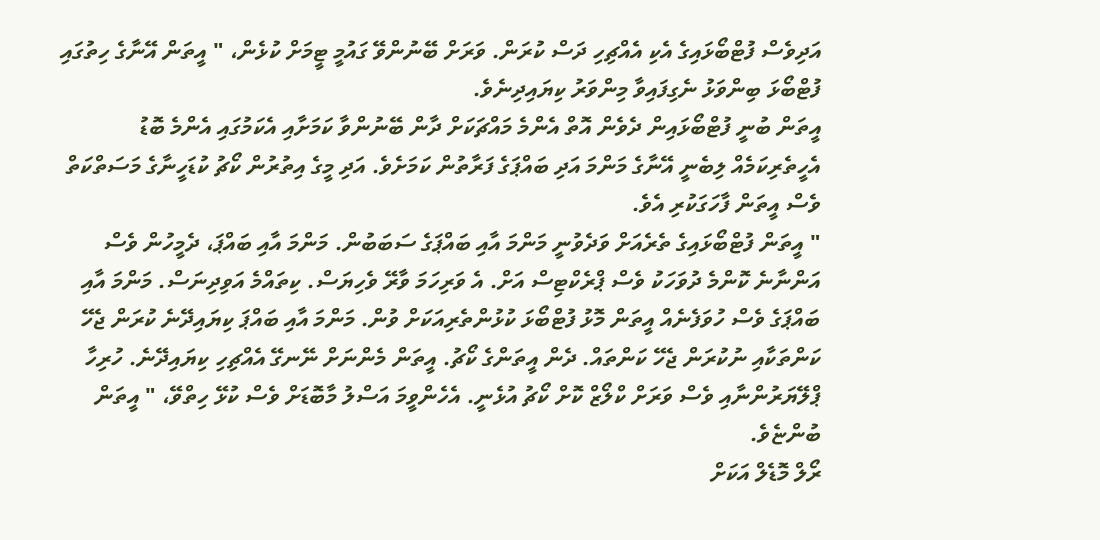އަދިވެސް ފުޓްބޯޅައިގެ އެކި އެއްޗިހި ދަސް ކުރަން. ވަރަށް ބޭނުންވޭ ގައުމީ ޓީމަށް ކުޅެން، " އީތަން އޭނާގެ ހިތުގައި ފުޓްބޯޅަ ބިންވަޅު ނެގިފައިވާ މިންވަރު ކިޔައިދިނެވެ.
އީތަން ބުނީ ފުޓްބޯޅައިން ދެވެން އޮތް އެންމެ މައްޗަކަށް ދާން ބޭނުންވާ ކަމަށާއި އެކަމުގައި އެންމެ ބޮޑު އެހީތެރިކަމެއް ލިބެނީ އޭނާގެ މަންމަ އަދި ބައްޕަގެ ފަރާތުން ކަމަށެވެ. އަދި މީގެ އިތުރުން ކޯޗު ކުޑަހީނާގެ މަސަތްކަތް ވެސް އީތަން ފާހަގަކުރި އެވެ.
" އީތަން ފުޓްބޯޅައިގެ ތެރެއަށް ވަދެވުނީ މަންމަ އާއި ބައްޕަގެ ސަބަބުން. މަންމަ އާއި ބައްޕަ، ދެމީހުން ވެސް އަންނާނެ ކޮންމެ ދުވަހަކު ވެސް ޕްރެކްޓިސް އަށް. އެ ވަރިހަމަ ވާރޭ ވެހިޔަސް. ކިތައްމެ އަވިދިނަސް. މަންމަ އާއި ބައްޕަގެ ވެސް ހުވަފެނެއް އީތަން މޮޅު ފުޓްބޯޅަ ކުޅުންތެރިއަކަށް ވުން. މަންމަ އާއި ބައްޕަ ކިޔައިދޭނެ ކުރަން ޖެހޭ ކަންތަކާއި ނުކުރަން ޖެހޭ ކަންތައް. ދެން އީތަންގެ ކޯޗު. އީތަން މެންނަށް ނޭނގޭ އެއްޗިހި ކިޔައިދޭނެ. ހުރިހާ ޕްލޭޔަރުންނާއި ވެސް ވަރަށް ކްލޯޒް ކޮށް ކޯޗު އުޅެނީ. އެހެންވީމަ އަސްލު މާބޮޑަށް ވެސް ކުޅޭ ހިތްވޭ، " އީތަން ބުންޏެވެ.
ރޯލް މޮޑެލް އަކަށް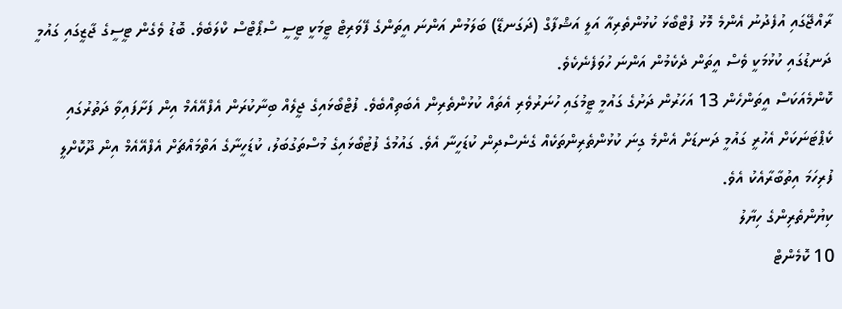ރާއްޖޭގައި އުފެދުނު އެންމެ މޮޅު ފުޓްބޯޅަ ކުޅުންތެރިއާ އަލީ އަޝްފާގް (ދަގަނޑޭ) ބަލަމުން އަންނަ އީތަންގެ ފޭވަރިޓް ޓީމަކީ ޓީސީ ސްޕޯޓްސް ކްލަބެވެ. ބޮޑު ވެގެން ޓީސީގެ ޖާޒީގައި ގައުމީ ދަނޑުގައި ކުޅުމަކީ ވެސް އީތަން ދެކެމުން އަންނަ ހުވަފެނެކެވެ.
ކޮންމެއަކަސް އީތަންހެން 13 އަހަރުން ދަށުގެ ގައުމީ ޓީމުގައި ހުނަރުވެރި އެތައް ކުޅުންތެރިން އެބަތިއްބެވެ. ފުޓްބޯޅައިގެ ޖީލެއް ބިނާކުރަން އެފްއޭއެމް އިން ފަށާފައިވާ ދަތުރުގައި ކެޕްޓަނަކަށް އެހުރީ ގައުމީ ދަނޑަށް އެންމެ ގިނަ ކުޅުންތެރިންތަކެއް ގެނެސްދިން ކުޑަހީނާ އެވެ. ގައުމުގެ ފުޓުބޯޅައިގެ މުސްތަގުބަލު، ކުޑަހީނާގެ އަތްމައްޗަށް އެފްއޭއެމް އިން ދޫކޮށްލީ ފުރިހަމަ އިތުބާރާއެކު އެވެ.
ކިޔުންތެރިންގެ ހިޔާލު
10 ކޮމެންޓް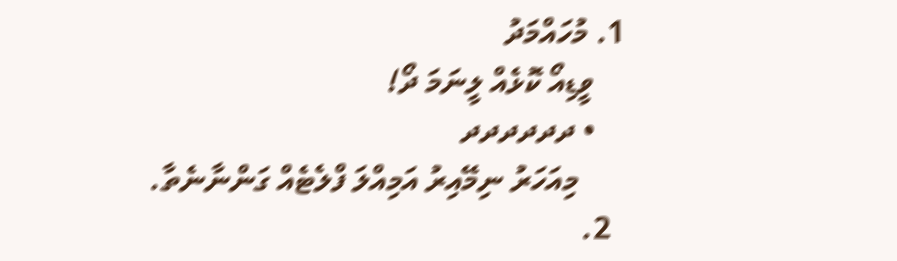1. މުހައްމަދު
    ވީޑިއޯ ކޮޅެއް ލީނަމަ ދޯ!
    • ދދދދދދ
      މިއަހަރު ނިމޭއިރު އަމިއްލަ ފްލެޓެއް ގަންނާނެތާ.
  2.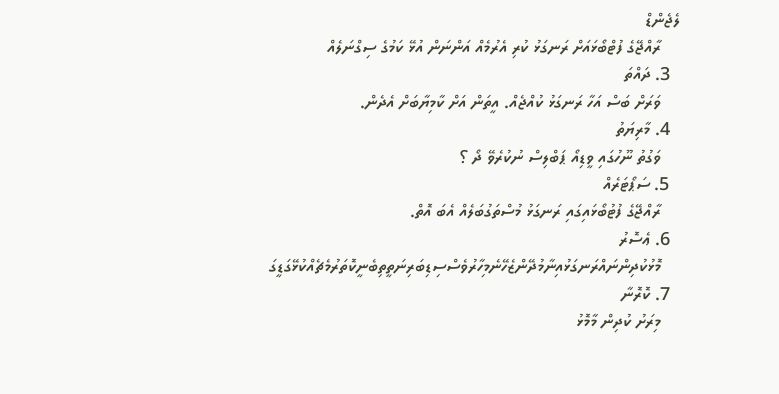ލެޖެންޑް
    ރާއްޖޭގެ ފުޓްބޯޅައަށް ރަނގަޅު ކުރި އެރުމެއް އަންނަން އުޅޭ ކަމުގެ ސިގްނަލެއް
  3. ދައްތަ
    ވަރަށް ބަސް އަހާ ރަނގަޅު ކުއްޖެއް. އީތަން އަށް ކާމިޔާބަށް އެދެން.
  4. މާރިޔަތު
    ވަގުތު ނޫހުގައި ވީޑިއޯ ޕަބްލިސް ނުކުރެވޭ ދޯ ؟
  5. ސަޕޯޓަރެއް
    ރާއްޖޭގެ ފުޓުބޯޅައިގައި ރަނގަޅު މުސްތަގުބަލެއް އެބަ އޮތް.
  6. ޢެސޮރު
    މޮޅުކުދިންނައްރަނގަޅުއިނާމުދޭންޒެހޭނެމިހާރުވެސްސިޑިބަރިނަތީތިބެނީކޮތަރުމެޗެއްކުޅޭގަޑީގަ
  7. ކޮރޮނާ
    މިރަށު ކުދިން މާމޮޅު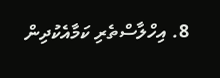8. އިހްލާސްތެރި ކަމާއެކުދިން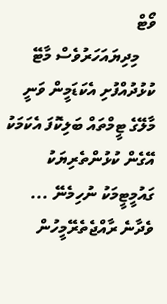ވޯޓް
    މިދިޔައަހަރުވެސް މާޓޭ ކުޅުދުއްފުށި އެކަޑަމީން ވަނީ މާލޭގެ ޓީމްތައް ބަލިކޮފަ އެކަމަކު އޭގެން ކުޅުންތެރިޔަކު ގައުމީޓީމަކު ނުހިމެނޭ ... ވެދާނެ ރާއްޖެތެރޭމީހުން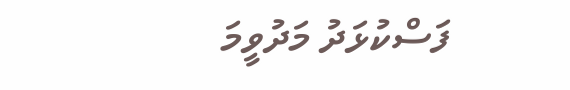ފަސްކުޅަދު މަދުވީމަ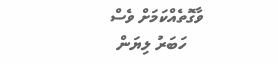ވާގޮތެއްކަމަށް ވެސް
    ހަބަރު ލިޔަން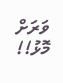ވަރަށް މޮޅު!!